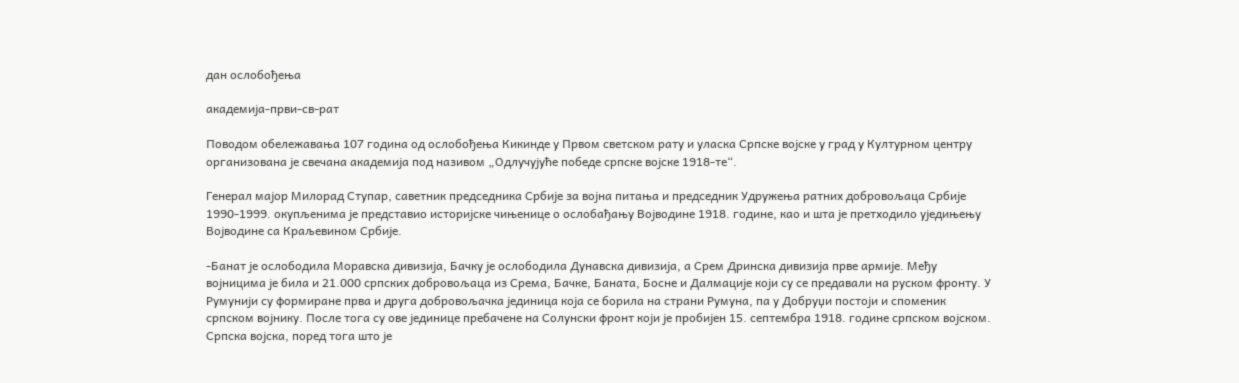дан ослобођења

академија-први-св-рат

Поводом обележавања 107 година од ослобођења Кикинде у Првом светском рату и уласка Српске војске у град у Културном центру организована је свечана академија под називом „Одлучујуће победе српске војске 1918-те“.

Генерал мајор Милорад Ступар, саветник председника Србије за војна питања и председник Удружења ратних добровољаца Србије 1990-1999. окупљенима је представио историјске чињенице о ослобађању Војводине 1918. године, као и шта је претходило уједињењу Војводине са Краљевином Србије.

-Банат је ослободила Моравска дивизија, Бачку је ослободила Дунавска дивизија, а Срем Дринска дивизија прве армије. Међу војницима је била и 21.000 српских добровољаца из Срема, Бачке, Баната, Босне и Далмације који су се предавали на руском фронту. У Румунији су формиране прва и друга добровољачка јединица која се борила на страни Румуна, па у Добруџи постоји и споменик српском војнику. После тога су ове јединице пребачене на Солунски фронт који је пробијен 15. септембра 1918. године српском војском. Српска војска, поред тога што је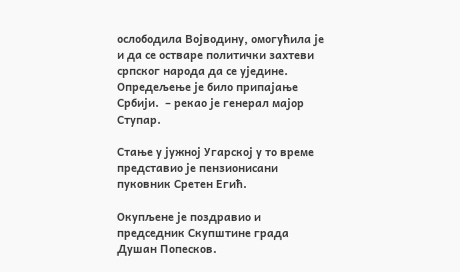ослободила Војводину, омогућила је и да се остваре политички захтеви српског народа да се уједине. Опредељење је било припајање Србији.  – рекао је генерал мајор Ступар.

Стање у јужној Угарској у то време представио је пензионисани пуковник Сретен Егић.

Окупљене је поздравио и председник Скупштине града Душан Попесков.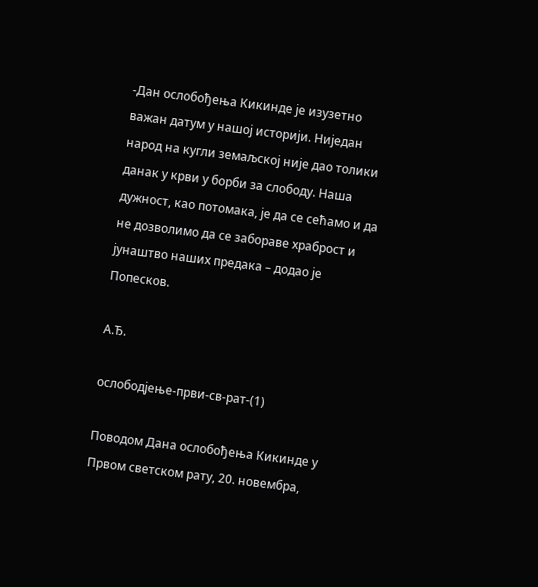-Дан ослобођења Кикинде је изузетно важан датум у нашој историји. Ниједан народ на кугли земаљској није дао толики данак у крви у борби за слободу. Наша дужност, као потомака, је да се сећамо и да не дозволимо да се забораве храброст и јунаштво наших предака – додао је Попесков.

А.Ђ.

ослободјење-први-св-рат-(1)

Поводом Дана ослобођења Кикинде у Првом светском рату, 20. новембра,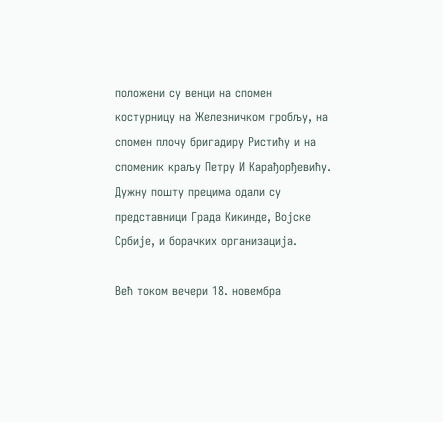положени су венци на спомен костурницу на Железничком гробљу, на спомен плочу бригадиру Ристићу и на споменик краљу Петру И Карађорђевићу. Дужну пошту прецима одали су представници Града Кикинде, Војске Србије, и борачких организација.

Већ током вечери 18. новембра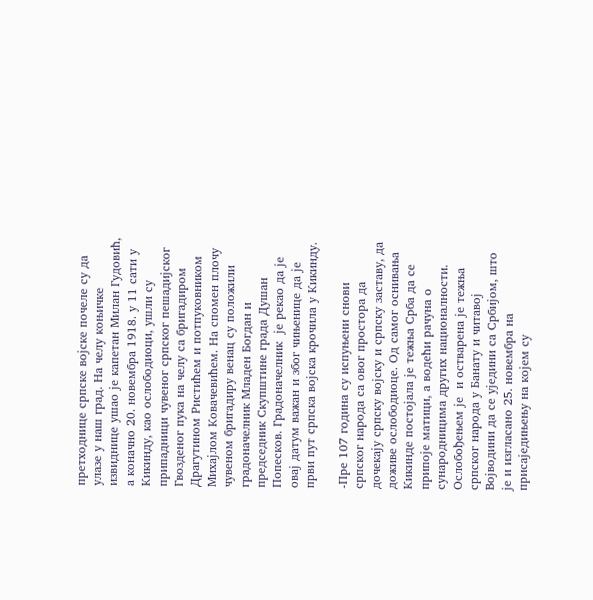претходнице српске војске почеле су да улазе у наш град. На челу коњичке извиднице ушао је капетан Милан Гудовић, а коначно 20. новембра 1918. у 11 сати у Кикинду, као ослободиоци, ушли су припадници чувеног српског пешадијског Гвозденог пука на челу са бригадиром Драгутином Ристићем и потпуковником Михајлом Ковачевићем. На спомен плочу чувеном бригадиру венац су положили градоначелник Младен Богдан и председник Скупштине града Душан Попесков. Градоначелник  је рекао да је овај датум важан и због чињенице да је први пут српска војска крочила у Кикинду.

-Пре 107 година су испуњени снови српског народа са овог простора да дочекају српску војску и српску заставу, да доживе ослободиоце. Од самог оснивања Кикинде постојала је тежња Срба да се припоје матици, а водећи рачуна о сународницима других националности. Ослобођењем је  и остварена је тежња српског народа у Банату и читавој Војводини да се уједини са Србијом, што је и изгласано 25. новембра на присаједињењу на којем су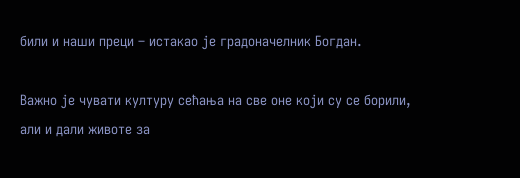били и наши преци – истакао је градоначелник Богдан.

Важно је чувати културу сећања на све оне који су се борили, али и дали животе за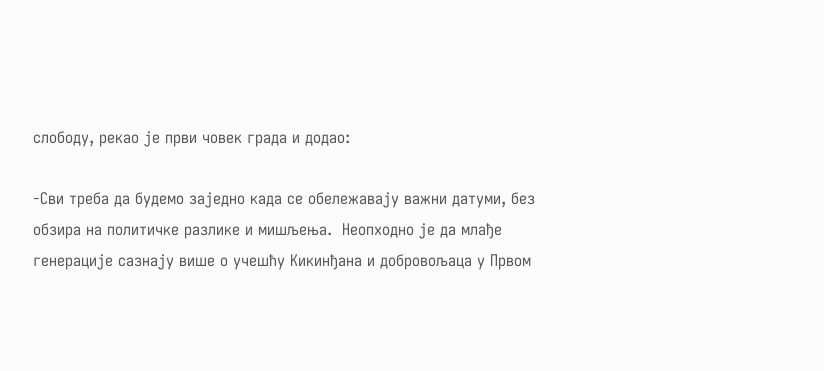слободу, рекао је први човек града и додао:

-Сви треба да будемо заједно када се обележавају важни датуми, без обзира на политичке разлике и мишљења.  Неопходно је да млађе генерације сазнају више о учешћу Кикинђана и добровољаца у Првом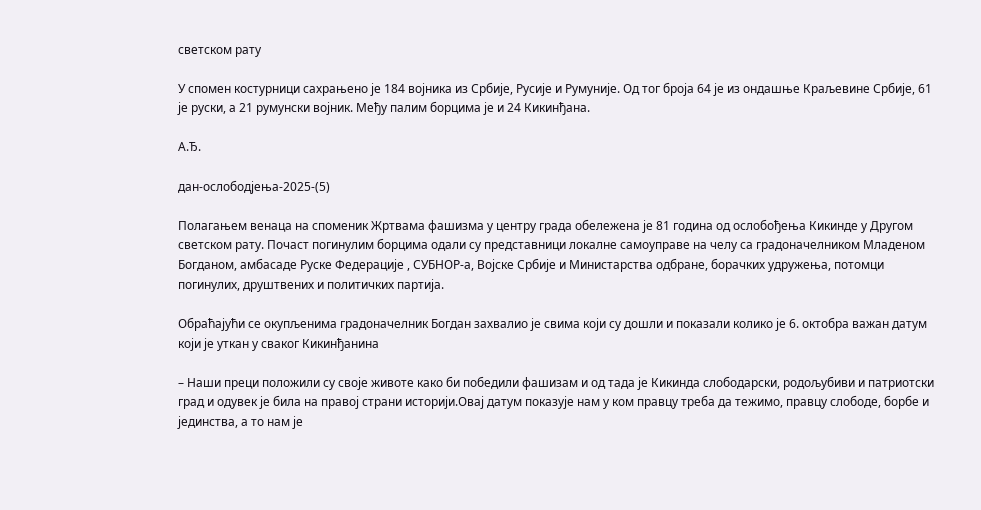светском рату

У спомен костурници сахрањено је 184 војника из Србије, Русије и Румуније. Од тог броја 64 је из ондашње Краљевине Србије, 61 је руски, а 21 румунски војник. Међу палим борцима је и 24 Кикинђана.

А.Ђ.

дан-ослободјења-2025-(5)

Полагањем венаца на споменик Жртвама фашизма у центру града обележена је 81 година од ослобођења Кикинде у Другом светском рату. Почаст погинулим борцима одали су представници локалне самоуправе на челу са градоначелником Младеном Богданом, амбасаде Руске Федерације , СУБНОР-а, Војске Србије и Министарства одбране, борачких удружења, потомци погинулих, друштвених и политичких партија.

Обраћајући се окупљенима градоначелник Богдан захвалио је свима који су дошли и показали колико је 6. октобра важан датум који је уткан у сваког Кикинђанина

– Наши преци положили су своје животе како би победили фашизам и од тада је Кикинда слободарски, родољубиви и патриотски град и одувек је била на правој страни историји.Овај датум показује нам у ком правцу треба да тежимо, правцу слободе, борбе и јединства, а то нам је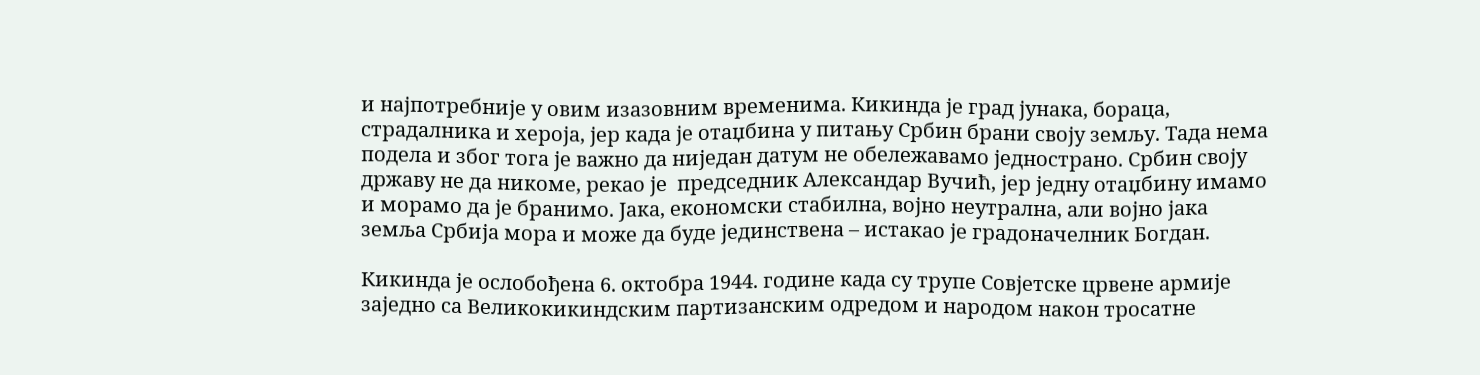и најпотребније у овим изазовним временима. Кикинда је град јунака, бораца, страдалника и хероја, јер када је отаџбина у питању Србин брани своју земљу. Тада нема подела и због тога је важно да ниједан датум не обележавамо једнострано. Србин своју државу не да никоме, рекао је  председник Александар Вучић, јер једну отаџбину имамо и морамо да је бранимо. Јака, економски стабилна, војно неутрална, али војно јака земља Србија мора и може да буде јединствена – истакао је градоначелник Богдан.

Кикинда је ослобођена 6. октобра 1944. године када су трупе Совјетске црвене армије заједно са Великокикиндским партизанским одредом и народом након тросатне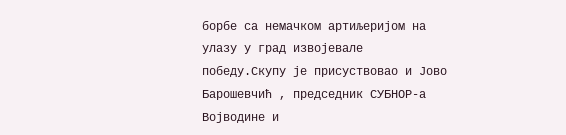борбе са немачком артиљеријом на улазу у град извојевале победу.Скупу је присуствовао и Јово Барошевчић , председник СУБНОР-а Војводине и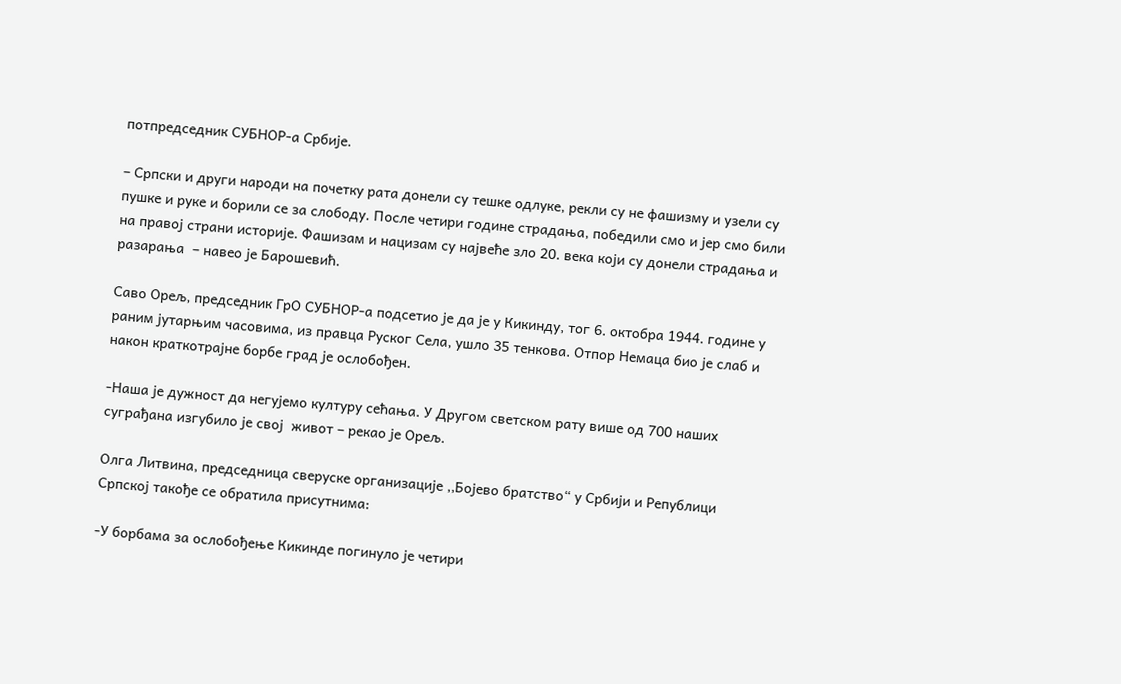потпредседник СУБНОР-а Србије.

– Српски и други народи на почетку рата донели су тешке одлуке, рекли су не фашизму и узели су пушке и руке и борили се за слободу. После четири године страдања, победили смо и јер смо били на правој страни историје. Фашизам и нацизам су највеће зло 20. века који су донели страдања и разарања  – навео је Барошевић.

Саво Орељ, председник ГрО СУБНОР-а подсетио је да је у Кикинду, тог 6. октобра 1944. године у раним јутарњим часовима, из правца Руског Села, ушло 35 тенкова. Отпор Немаца био је слаб и након краткотрајне борбе град је ослобођен.

-Наша је дужност да негујемо културу сећања. У Другом светском рату више од 700 наших суграђана изгубило је свој  живот – рекао је Орељ.

Олга Литвина, председница сверуске организације ,,Бојево братство“ у Србији и Републици Српској такође се обратила присутнима:

-У борбама за ослобођење Кикинде погинуло је четири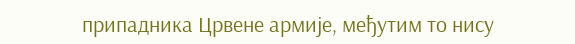припадника Црвене армије, међутим то нису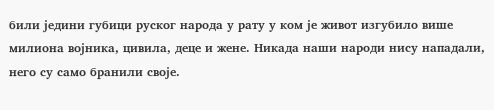били једини губици руског народа у рату у ком је живот изгубило више милиона војника, цивила, деце и жене. Никада наши народи нису нападали, него су само бранили своје.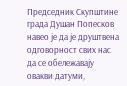Председник Скупштине града Душан Попесков навео је да је друштвена одговорност свих нас да се обележавају овакви датуми,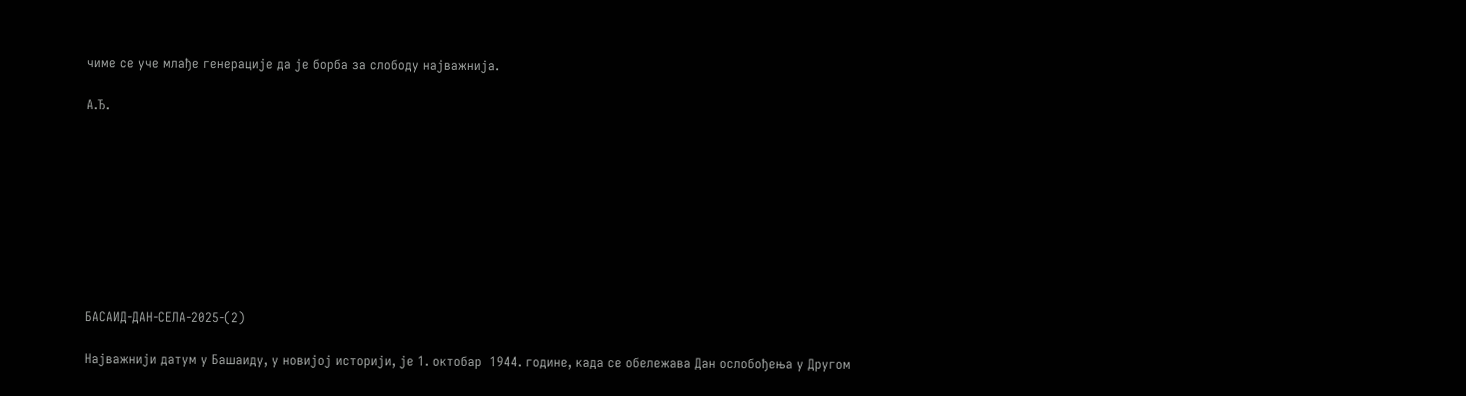чиме се уче млађе генерације да је борба за слободу најважнија.

А.Ђ.









БАСАИД-ДАН-СЕЛА-2025-(2)

Најважнији датум у Башаиду, у новијој историји, је 1. октобар  1944. године, када се обележава Дан ослобођења у Другом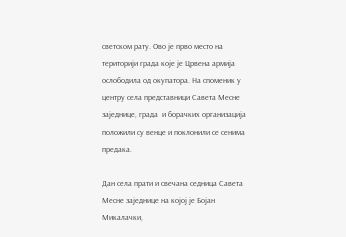светском рату. Ово је прво место на територији града које је Црвена армија ослободила од окупатора. На споменик у центру села представници Савета Месне заједнице, града  и борачких организација положили су венце и поклонили се сенима предака.

Дан села прати и свечана седница Савета Месне заједнице на којој је Бојан Микалачки,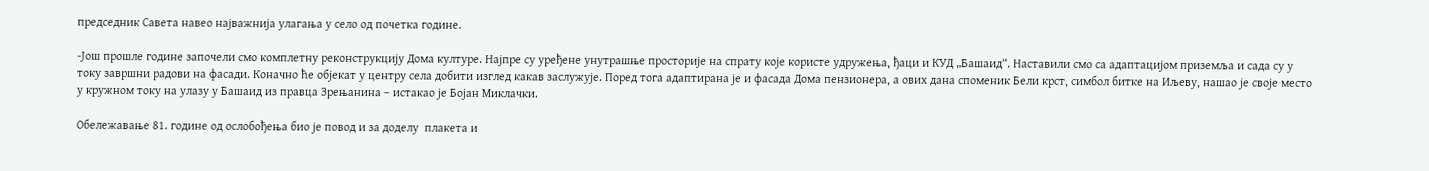председник Савета навео најважнија улагања у село од почетка године.

-Још прошле године започели смо комплетну реконструкцију Дома културе. Најпре су уређене унутрашње просторије на спрату које користе удружења, ђаци и КУД „Башаид“. Наставили смо са адаптацијом приземља и сада су у току завршни радови на фасади. Коначно ће објекат у центру села добити изглед какав заслужује. Поред тога адаптирана је и фасада Дома пензионера, а ових дана споменик Бели крст, симбол битке на Иљеву, нашао је своје место у кружном току на улазу у Башаид из правца Зрењанина – истакао је Бојан Миклачки.

Обележавање 81. године од ослобођења био је повод и за доделу  плакета и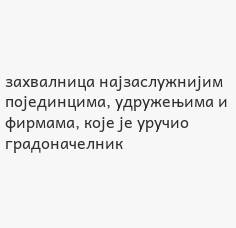захвалница најзаслужнијим појединцима, удружењима и фирмама, које је уручио градоначелник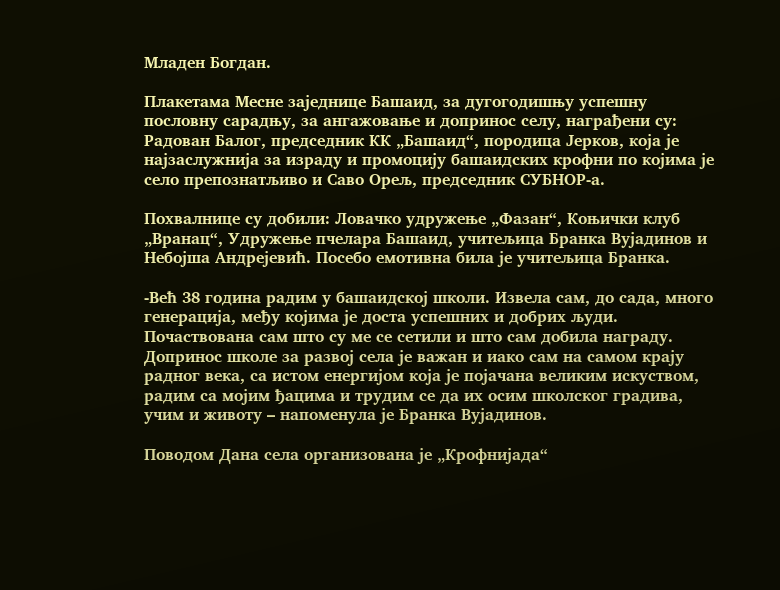Младен Богдан.

Плакетама Месне заједнице Башаид, за дугогодишњу успешну пословну сарадњу, за ангажовање и допринос селу, награђени су: Радован Балог, председник КК „Башаид“, породица Јерков, која је најзаслужнија за израду и промоцију башаидских крофни по којима је село препознатљиво и Саво Орељ, председник СУБНОР-а.

Похвалнице су добили: Ловачко удружење „Фазан“, Коњички клуб „Вранац“, Удружење пчелара Башаид, учитељица Бранка Вујадинов и Небојша Андрејевић. Посебо емотивна била је учитељица Бранка.

-Већ 38 година радим у башаидској школи. Извела сам, до сада, много генерација, међу којима је доста успешних и добрих људи. Почаствована сам што су ме се сетили и што сам добила награду. Допринос школе за развој села је важан и иако сам на самом крају радног века, са истом енергијом која је појачана великим искуством, радим са мојим ђацима и трудим се да их осим школског градива, учим и животу – напоменула је Бранка Вујадинов.

Поводом Дана села организована је „Крофнијада“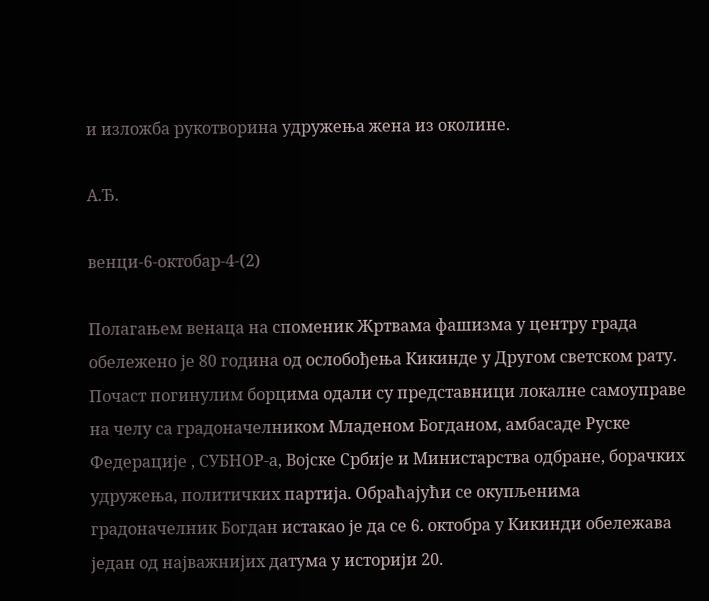и изложба рукотворина удружења жена из околине.

А.Ђ.

венци-6-октобар-4-(2)

Полагањем венаца на споменик Жртвама фашизма у центру града обележено је 80 година од ослобођења Кикинде у Другом светском рату. Почаст погинулим борцима одали су представници локалне самоуправе на челу са градоначелником Младеном Богданом, амбасаде Руске Федерације , СУБНОР-а, Војске Србије и Министарства одбране, борачких удружења, политичких партија. Обраћајући се окупљенима градоначелник Богдан истакао је да се 6. октобра у Кикинди обележава један од најважнијих датума у историји 20.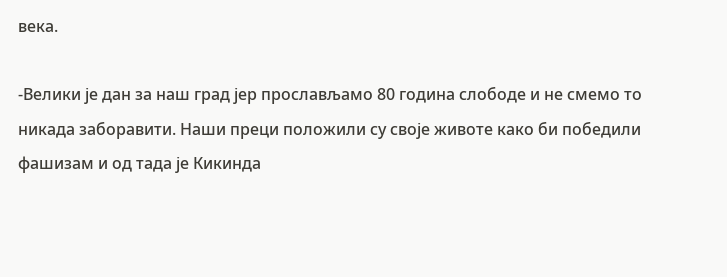века.

-Велики је дан за наш град јер прослављамо 80 година слободе и не смемо то никада заборавити. Наши преци положили су своје животе како би победили фашизам и од тада је Кикинда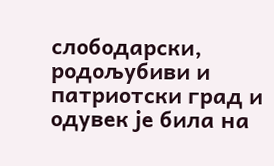слободарски, родољубиви и патриотски град и одувек је била на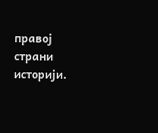правој страни историји.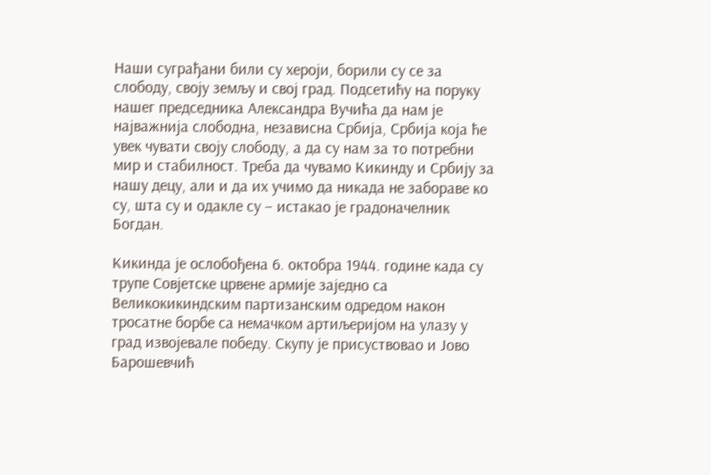Наши суграђани били су хероји, борили су се за слободу, своју земљу и свој град. Подсетићу на поруку нашег председника Александра Вучића да нам је најважнија слободна, независна Србија, Србија која ће увек чувати своју слободу, а да су нам за то потребни мир и стабилност. Треба да чувамо Кикинду и Србију за нашу децу, али и да их учимо да никада не забораве ко су, шта су и одакле су – истакао је градоначелник Богдан.

Кикинда је ослобођена 6. октобра 1944. године када су трупе Совјетске црвене армије заједно са Великокикиндским партизанским одредом након тросатне борбе са немачком артиљеријом на улазу у град извојевале победу. Скупу је присуствовао и Јово Барошевчић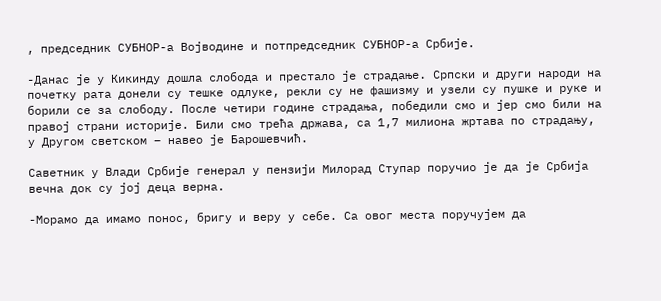, председник СУБНОР-а Војводине и потпредседник СУБНОР-а Србије.

-Данас је у Кикинду дошла слобода и престало је страдање. Српски и други народи на почетку рата донели су тешке одлуке, рекли су не фашизму и узели су пушке и руке и борили се за слободу. После четири године страдања, победили смо и јер смо били на правој страни историје. Били смо трећа држава, са 1,7 милиона жртава по страдању, у Другом светском – навео је Барошевчић.

Саветник у Влади Србије генерал у пензији Милорад Ступар поручио је да је Србија вечна док су јој деца верна.

-Морамо да имамо понос, бригу и веру у себе. Са овог места поручујем да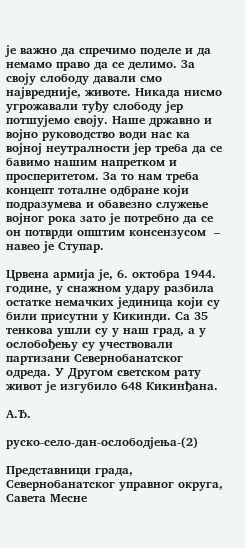је важно да спречимо поделе и да немамо право да се делимо. За своју слободу давали смо највредније, животе. Никада нисмо угрожавали туђу слободу јер потшујемо своју. Наше државно и војно руководство води нас ка војној неутралности јер треба да се бавимо нашим напретком и просперитетом. За то нам треба концепт тоталне одбране који подразумева и обавезно служење војног рока зато је потребно да се он потврди општим консензусом  – навео је Ступар.

Црвена армија је, 6. октобра 1944. године, у снажном удару разбила остатке немачких јединица који су били присутни у Кикинди. Са 35 тенкова ушли су у наш град, а у ослобођењу су учествовали  партизани Севернобанатског одреда. У Другом светском рату живот је изгубило 648 Кикинђана.

А.Ђ.

руско-село-дан-ослободјења-(2)

Представници града, Севернобанатског управног округа, Савета Месне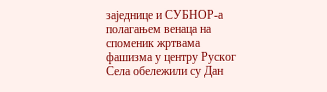заједнице и СУБНОР-а полагањем венаца на споменик жртвама фашизма у центру Руског Села обележили су Дан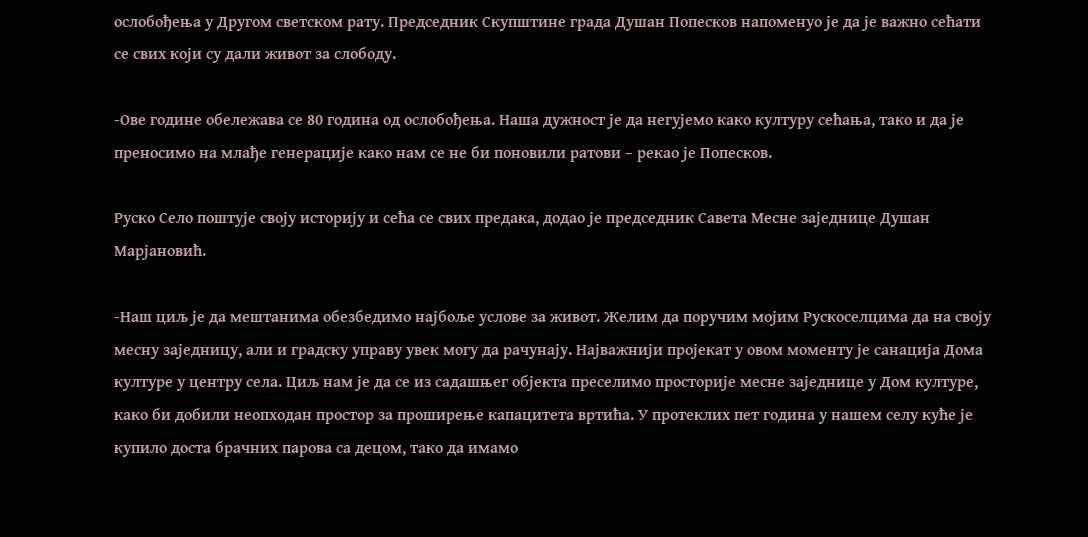ослобођења у Другом светском рату. Председник Скупштине града Душан Попесков напоменуо је да је важно сећати се свих који су дали живот за слободу.

-Ове године обележава се 80 година од ослобођења. Наша дужност је да негујемо како културу сећања, тако и да је преносимо на млађе генерације како нам се не би поновили ратови – рекао је Попесков.

Руско Село поштује своју историју и сећа се свих предака, додао је председник Савета Месне заједнице Душан Марјановић.

-Наш циљ је да мештанима обезбедимо најбоље услове за живот. Желим да поручим мојим Рускоселцима да на своју месну заједницу, али и градску управу увек могу да рачунају. Најважнији пројекат у овом моменту је санација Дома културе у центру села. Циљ нам је да се из садашњег објекта преселимо просторије месне заједнице у Дом културе, како би добили неопходан простор за проширење капацитета вртића. У протеклих пет година у нашем селу куће је купило доста брачних парова са децом, тако да имамо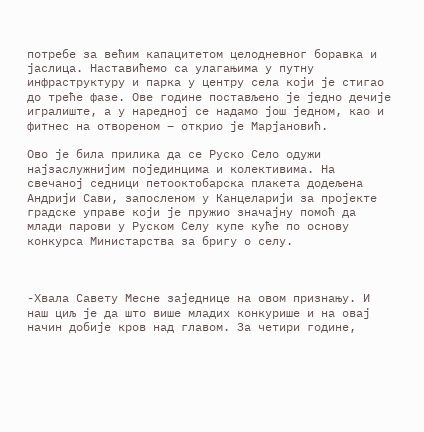потребе за већим капацитетом целодневног боравка и јаслица. Наставићемо са улагањима у путну инфраструктуру и парка у центру села који је стигао до треће фазе. Ове године постављено је једно дечије игралиште, а у наредној се надамо још једном, као и фитнес на отвореном – открио је Марјановић.

Ово је била прилика да се Руско Село одужи најзаслужнијим појединцима и колективима. На свечаној седници петооктобарска плакета додељена Андрији Сави, запосленом у Канцеларији за пројекте градске управе који је пружио значајну помоћ да млади парови у Руском Селу купе куће по основу конкурса Министарства за бригу о селу.



-Хвала Савету Месне заједнице на овом признању. И наш циљ је да што више младих конкурише и на овај начин добије кров над главом. За четири године,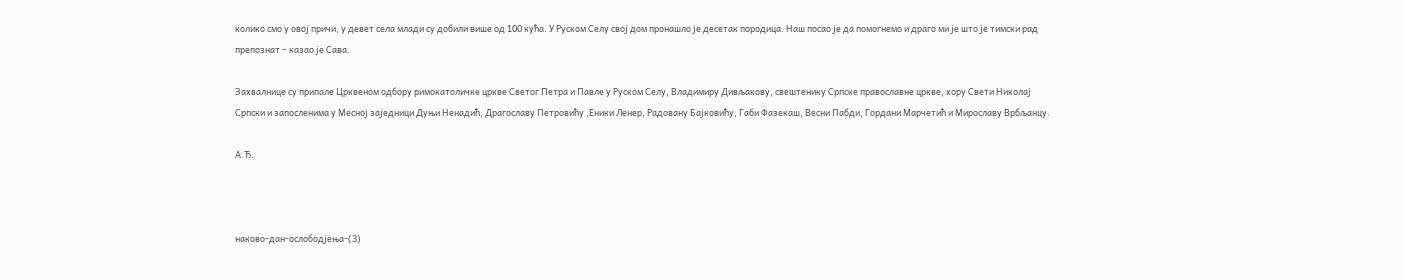колико смо у овој причи, у девет села млади су добили више од 100 кућа. У Руском Селу свој дом пронашло је десетак породица. Наш посао је да помогнемо и драго ми је што је тимски рад препознат – казао је Сава.

Захвалнице су припале Црквеном одбору римокатоличке цркве Светог Петра и Павле у Руском Селу, Владимиру Дивљакову, свештенику Српске православне цркве, хору Свети Николај Српски и запосленима у Месној заједници Дуњи Ненадић, Драгославу Петровићу ,Еники Ленер, Радовану Бајковићу, Габи Фазекаш, Весни Пабди, Гордани Марчетић и Мирославу Врбљанцу.

А.Ђ.



наково-дан-ослободјења-(3)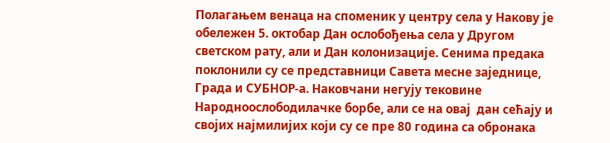Полагањем венаца на споменик у центру села у Накову је обележен 5. октобар Дан ослобођења села у Другом светском рату, али и Дан колонизације. Сенима предака поклонили су се представници Савета месне заједнице, Града и СУБНОР-а. Наковчани негују тековине Народноослободилачке борбе, али се на овај  дан сећају и својих најмилијих који су се пре 80 година са обронака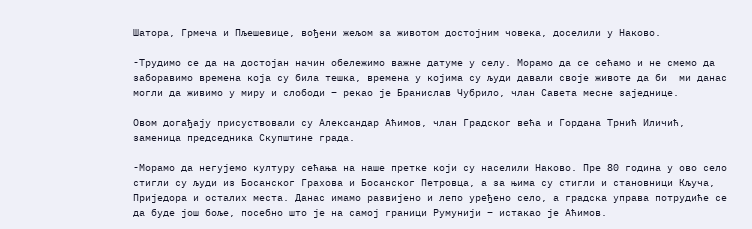Шатора, Грмеча и Пљешевице, вођени жељом за животом достојним човека, доселили у Наково.

-Трудимо се да на достојан начин обележимо важне датуме у селу. Морамо да се сећамо и не смемо да заборавимо времена која су била тешка, времена у којима су људи давали своје животе да би  ми данас могли да живимо у миру и слободи – рекао је Бранислав Чубрило, члан Савета месне заједнице.

Овом догађају присуствовали су Александар Аћимов, члан Градског већа и Гордана Трнић Иличић, заменица председника Скупштине града.

-Морамо да негујемо културу сећања на наше претке који су населили Наково. Пре 80 година у ово село стигли су људи из Босанског Грахова и Босанског Петровца, а за њима су стигли и становници Кључа, Приједора и осталих места. Данас имамо развијено и лепо уређено село, а градска управа потрудиће се да буде још боље, посебно што је на самој граници Румунији – истакао је Аћимов.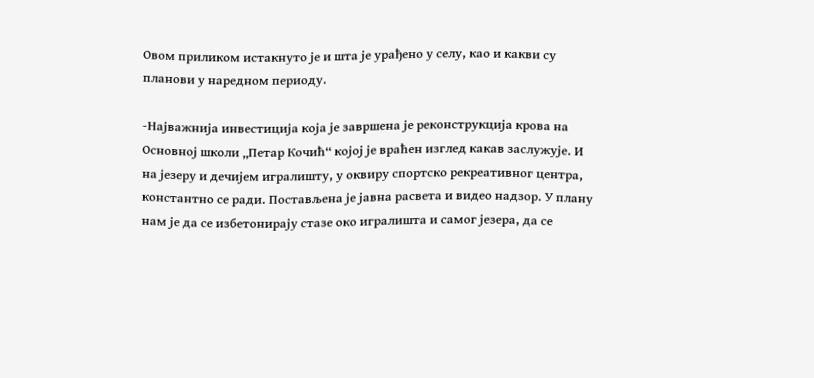Овом приликом истакнуто је и шта је урађено у селу, као и какви су планови у наредном периоду.

-Најважнија инвестиција која је завршена је реконструкција крова на Основној школи „Петар Кочић“ којој је враћен изглед какав заслужује. И на језеру и дечијем игралишту, у оквиру спортско рекреативног центра, константно се ради. Постављена је јавна расвета и видео надзор. У плану нам је да се избетонирају стазе око игралишта и самог језера, да се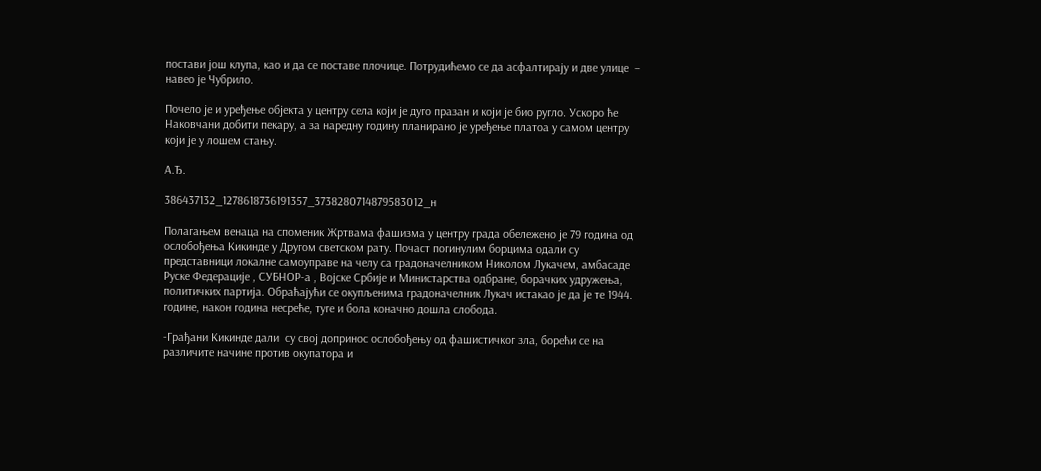постави још клупа, као и да се поставе плочице. Потрудићемо се да асфалтирају и две улице  – навео је Чубрило.

Почело је и уређење објекта у центру села који је дуго празан и који је био ругло. Ускоро ће Наковчани добити пекару, а за наредну годину планирано је уређење платоа у самом центру који је у лошем стању.

А.Ђ.

386437132_1278618736191357_3738280714879583012_н

Полагањем венаца на споменик Жртвама фашизма у центру града обележено је 79 година од ослобођења Кикинде у Другом светском рату. Почаст погинулим борцима одали су представници локалне самоуправе на челу са градоначелником Николом Лукачем, амбасаде Руске Федерације , СУБНОР-а , Војске Србије и Министарства одбране, борачких удружења, политичких партија. Обраћајући се окупљенима градоначелник Лукач истакао је да је те 1944. године, након година несреће, туге и бола коначно дошла слобода.

-Грађани Кикинде дали  су свој допринос ослобођењу од фашистичког зла, борећи се на различите начине против окупатора и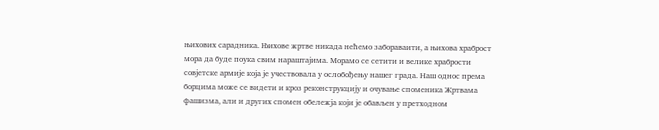њихових сарадника. Њихове жртве никада нећемо забораваити, а њихова храброст мора да буде поука свим нараштајима. Морамо се сетити и велике храбрости совјетске армије која је учествовала у ослобођењу нашег града. Наш однос према борцима може се видети и кроз реконструкцију и очување споменика Жртвама фашизма, али и других спомен обележја који је обављен у претходном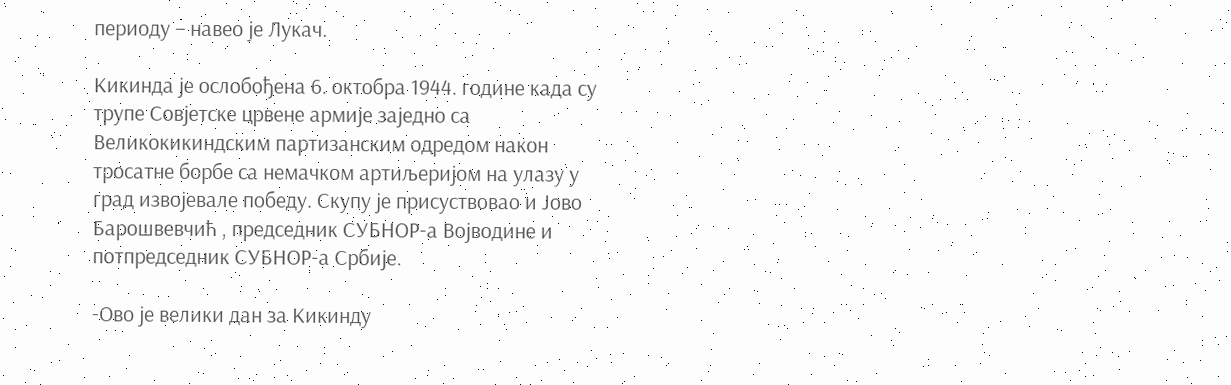периоду – навео је Лукач.

Кикинда је ослобођена 6. октобра 1944. године када су трупе Совјетске црвене армије заједно са Великокикиндским партизанским одредом након тросатне борбе са немачком артиљеријом на улазу у град извојевале победу. Скупу је присуствовао и Јово Барошвевчић , председник СУБНОР-а Војводине и потпредседник СУБНОР-а Србије.

-Ово је велики дан за Кикинду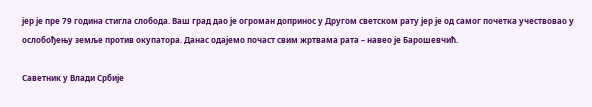јер је пре 79 година стигла слобода. Ваш град дао је огроман допринос у Другом светском рату јер је од самог почетка учествовао у ослобођењу земље против окупатора. Данас одајемо почаст свим жртвама рата – навео је Барошевчић.

Саветник у Влади Србије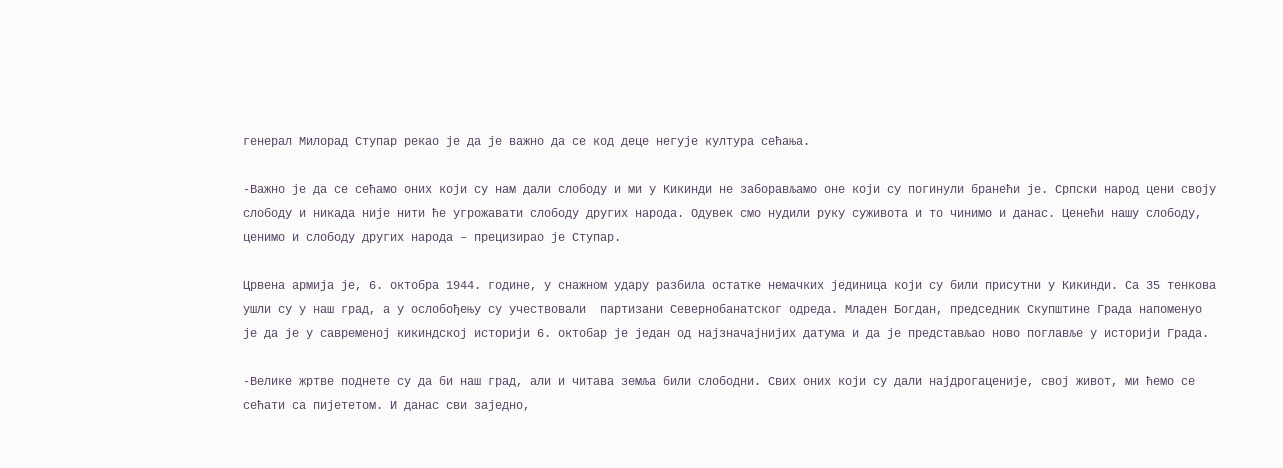генерал Милорад Ступар рекао је да је важно да се код деце негује култура сећања.

-Важно је да се сећамо оних који су нам дали слободу и ми у Кикинди не заборављамо оне који су погинули бранећи је. Српски народ цени своју слободу и никада није нити ће угрожавати слободу других народа. Одувек смо нудили руку суживота и то чинимо и данас. Ценећи нашу слободу, ценимо и слободу других народа – прецизирао је Ступар.

Црвена армија је, 6. октобра 1944. године, у снажном удару разбила остатке немачких јединица који су били присутни у Кикинди. Са 35 тенкова ушли су у наш град, а у ослобођењу су учествовали  партизани Севернобанатског одреда. Младен Богдан, председник Скупштине Града напоменуо је да је у савременој кикиндској историји 6. октобар је један од најзначајнијих датума и да је представљао ново поглавље у историји Града.

-Велике жртве поднете су да би наш град, али и читава земља били слободни. Свих оних који су дали најдрогаценије, свој живот, ми ћемо се сећати са пијететом. И данас сви заједно,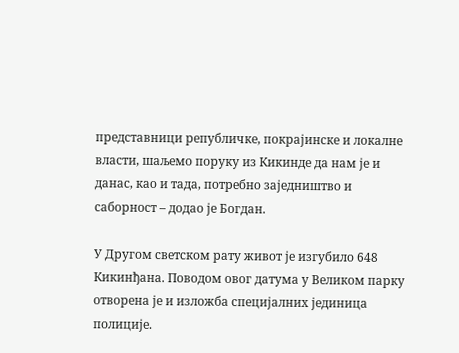представници републичке, покрајинске и локалне власти, шаљемо поруку из Кикинде да нам је и данас, као и тада, потребно заједништво и саборност – додао је Богдан.

У Другом светском рату живот је изгубило 648 Кикинђана. Поводом овог датума у Великом парку отворена је и изложба специјалних јединица полиције.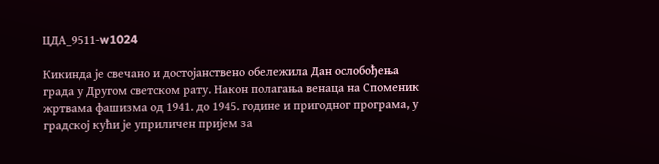ЦДА_9511-w1024

Кикинда је свечано и достојанствено обележила Дан ослобођења града у Другом светском рату. Након полагања венаца на Споменик жртвама фашизма од 1941. до 1945. године и пригодног програма, у градској кући је уприличен пријем за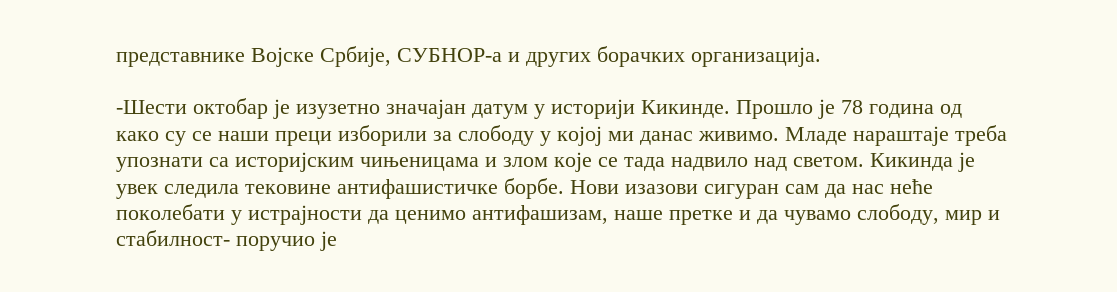представнике Војске Србије, СУБНОР-а и других борачких организација.

-Шести октобар је изузетно значајан датум у историји Кикинде. Прошло је 78 година од како су се наши преци изборили за слободу у којој ми данас живимо. Младе нараштаје треба упознати са историјским чињеницама и злом које се тада надвило над светом. Кикинда је увек следила тековине антифашистичке борбе. Нови изазови сигуран сам да нас неће поколебати у истрајности да ценимо антифашизам, наше претке и да чувамо слободу, мир и стабилност- поручио је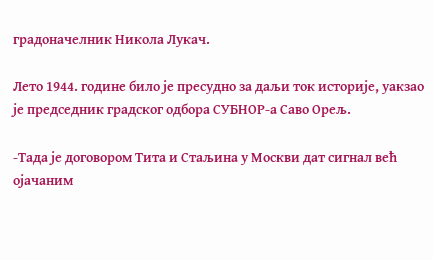градоначелник Никола Лукач.

Лето 1944. године било је пресудно за даљи ток историје, уакзао је председник градског одбора СУБНОР-а Саво Орељ.

-Тада је договором Тита и Стаљина у Москви дат сигнал већ ојачаним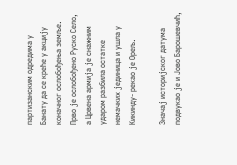партизанским одредима у Банату да се креће у акцију коначног ослобођења земље. Прво је ослобођено Руско Село, а Црвена армија је снажним ударом разбила остатке немачких јединица и ушла у Кикинду- рекао је Орељ.

Значај историјског датума подвукао је и Јово Барошевчић,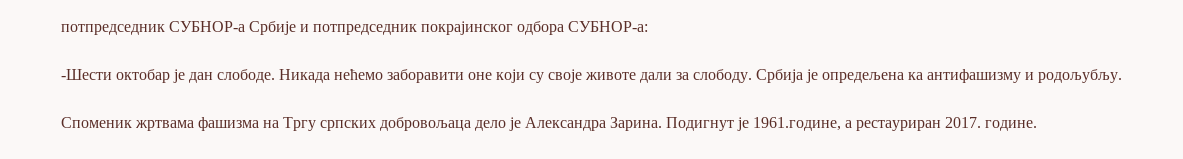потпредседник СУБНОР-а Србије и потпредседник покрајинског одбора СУБНОР-а:

-Шести октобар је дан слободе. Никада нећемо заборавити оне који су своје животе дали за слободу. Србија је опредељена ка антифашизму и родољубљу.

Споменик жртвама фашизма на Тргу српских добровољаца дело је Александра Зарина. Подигнут је 1961.године, а рестауриран 2017. године.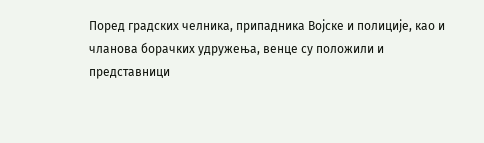Поред градских челника, припадника Војске и полиције, као и чланова борачких удружења, венце су положили и представници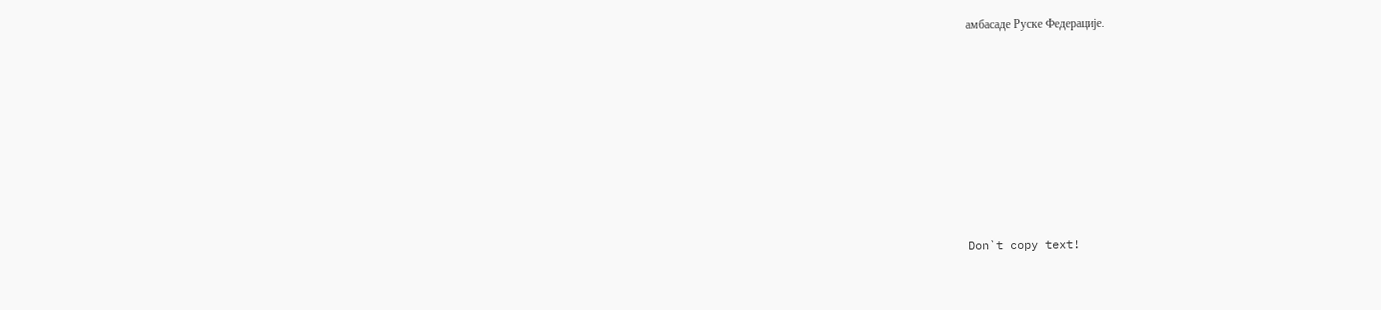амбасаде Руске Федерације.









Don`t copy text!